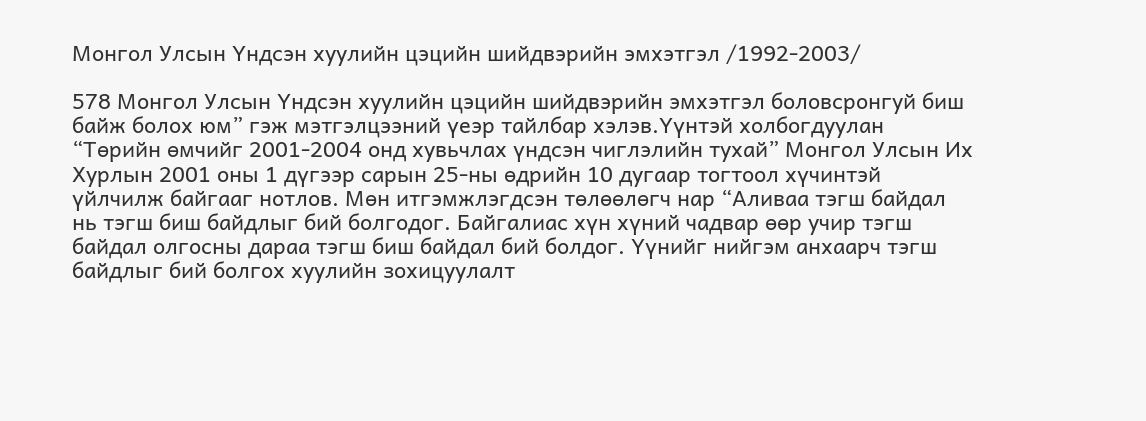Монгол Улсын Үндсэн хуулийн цэцийн шийдвэрийн эмхэтгэл /1992-2003/

578 Монгол Улсын Үндсэн хуулийн цэцийн шийдвэрийн эмхэтгэл боловсронгуй биш байж болох юм” гэж мэтгэлцээний үеэр тайлбар хэлэв.Үүнтэй холбогдуулан “Төрийн өмчийг 2001-2004 онд хувьчлах үндсэн чиглэлийн тухай” Монгол Улсын Их Хурлын 2001 оны 1 дүгээр сарын 25-ны өдрийн 10 дугаар тогтоол хүчинтэй үйлчилж байгааг нотлов. Мөн итгэмжлэгдсэн төлөөлөгч нар “Аливаа тэгш байдал нь тэгш биш байдлыг бий болгодог. Байгалиас хүн хүний чадвар өөр учир тэгш байдал олгосны дараа тэгш биш байдал бий болдог. Үүнийг нийгэм анхаарч тэгш байдлыг бий болгох хуулийн зохицуулалт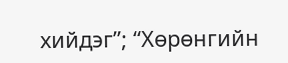хийдэг”; “Хөрөнгийн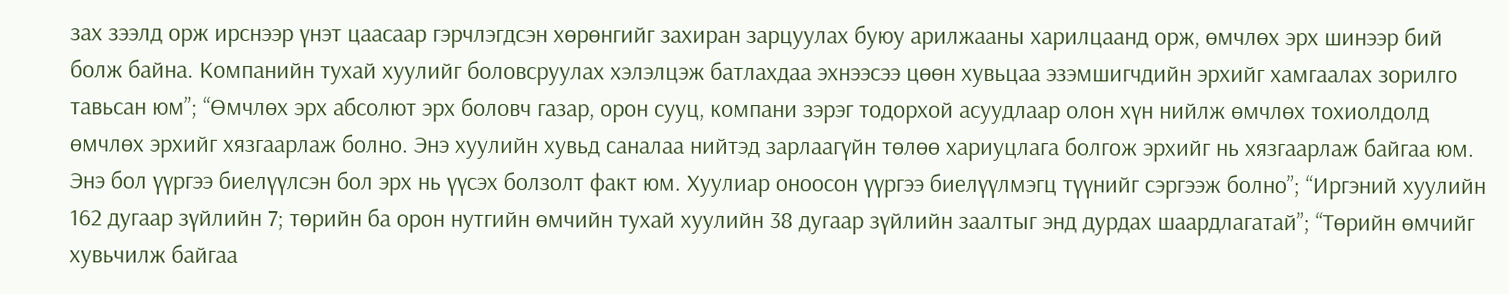зах зээлд орж ирснээр үнэт цаасаар гэрчлэгдсэн хөрөнгийг захиран зарцуулах буюу арилжааны харилцаанд орж, өмчлөх эрх шинээр бий болж байна. Компанийн тухай хуулийг боловсруулах хэлэлцэж батлахдаа эхнээсээ цөөн хувьцаа эзэмшигчдийн эрхийг хамгаалах зорилго тавьсан юм”; “Өмчлөх эрх абсолют эрх боловч газар, орон сууц, компани зэрэг тодорхой асуудлаар олон хүн нийлж өмчлөх тохиолдолд өмчлөх эрхийг хязгаарлаж болно. Энэ хуулийн хувьд саналаа нийтэд зарлаагүйн төлөө хариуцлага болгож эрхийг нь хязгаарлаж байгаа юм. Энэ бол үүргээ биелүүлсэн бол эрх нь үүсэх болзолт факт юм. Хуулиар оноосон үүргээ биелүүлмэгц түүнийг сэргээж болно”; “Иргэний хуулийн 162 дугаар зүйлийн 7; төрийн ба орон нутгийн өмчийн тухай хуулийн 38 дугаар зүйлийн заалтыг энд дурдах шаардлагатай”; “Төрийн өмчийг хувьчилж байгаа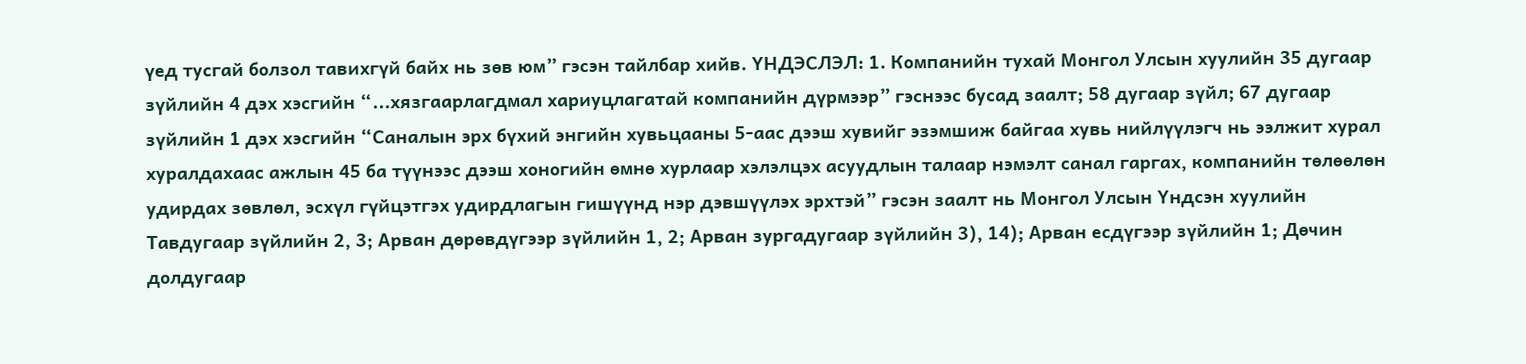үед тусгай болзол тавихгүй байх нь зөв юм” гэсэн тайлбар хийв. ҮНДЭСЛЭЛ: 1. Компанийн тухай Монгол Улсын хуулийн 35 дугаар зүйлийн 4 дэх хэсгийн “...хязгаарлагдмал хариуцлагатай компанийн дүрмээр” гэснээс бусад заалт; 58 дугаар зүйл; 67 дугаар зүйлийн 1 дэх хэсгийн “Саналын эрх бүхий энгийн хувьцааны 5-аас дээш хувийг эзэмшиж байгаа хувь нийлүүлэгч нь ээлжит хурал хуралдахаас ажлын 45 ба түүнээс дээш хоногийн өмнө хурлаар хэлэлцэх асуудлын талаар нэмэлт санал гаргах, компанийн төлөөлөн удирдах зөвлөл, эсхүл гүйцэтгэх удирдлагын гишүүнд нэр дэвшүүлэх эрхтэй” гэсэн заалт нь Монгол Улсын Үндсэн хуулийн Тавдугаар зүйлийн 2, 3; Арван дөрөвдүгээр зүйлийн 1, 2; Арван зургадугаар зүйлийн 3), 14); Арван есдүгээр зүйлийн 1; Дөчин долдугаар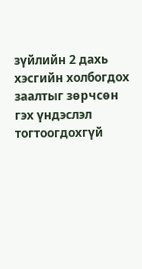зүйлийн 2 дахь хэсгийн холбогдох заалтыг зөрчсөн гэх үндэслэл тогтоогдохгүй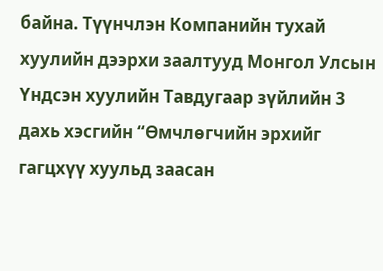байна. Түүнчлэн Компанийн тухай хуулийн дээрхи заалтууд Монгол Улсын Үндсэн хуулийн Тавдугаар зүйлийн 3 дахь хэсгийн “Өмчлөгчийн эрхийг гагцхүү хуульд заасан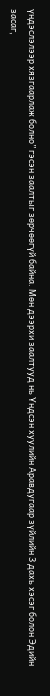үндэслэлээр хязгаарлаж болно” гэсэн заалтыг зөрчөөгүй байна. Мөн дээрхи заалтууд нь Үндсэн хуулийн Аравдугаар зүйлийн 3 дахь хэсэг болон Эдийн засаг,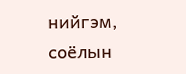нийгэм, соёлын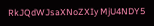RkJQdWJsaXNoZXIy MjU4NDY5